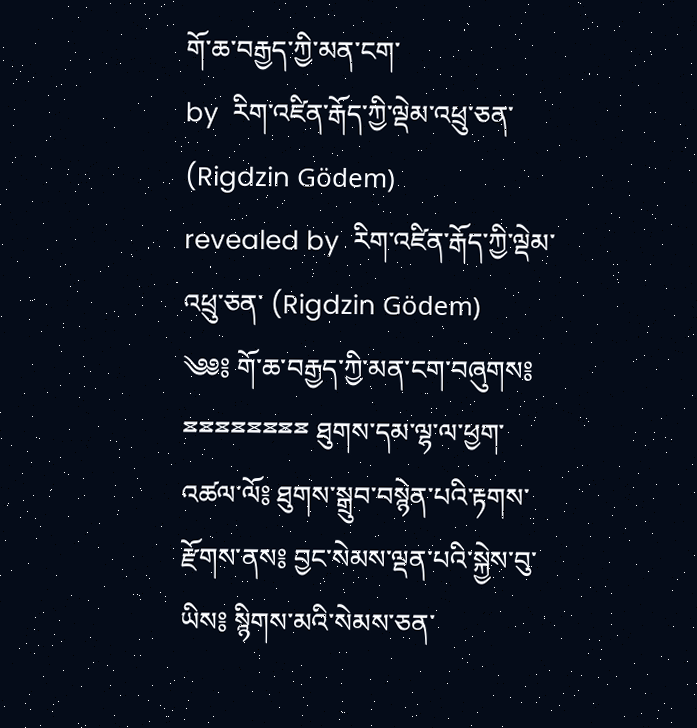གོ་ཆ་བརྒྱད་ཀྱི་མན་ངག་
by  རིག་འཛིན་རྒོད་ཀྱི་ལྡེམ་འཕྲུ་ཅན་ (Rigdzin Gödem)
revealed by  རིག་འཛིན་རྒོད་ཀྱི་ལྡེམ་འཕྲུ་ཅན་ (Rigdzin Gödem)
༄༅༔ གོ་ཆ་བརྒྱད་ཀྱི་མན་ངག་བཞུགས༔ ྈྈྈྈྈྈྈྈ ཐུགས་དམ་ལྷ་ལ་ཕྱག་འཚལ་ལོ༔ ཐུགས་སྒྲུབ་བསྙེན་པའི་རྟགས་རྫོགས་ནས༔ བྱང་སེམས་ལྡན་པའི་སྐྱེས་བུ་ཡིས༔ སྙིགས་མའི་སེམས་ཅན་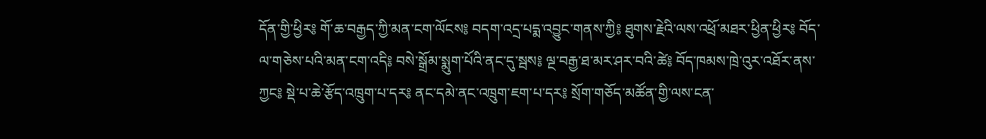དོན་གྱི་ཕྱིར༔ གོ་ཆ་བརྒྱད་ཀྱི་མན་ངག་ལོངས༔ བདག་འདྲ་པདྨ་འབྱུང་གནས་ཀྱི༔ ཐུགས་རྗེའི་ལས་འཕྲོ་མཐར་ཕྱིན་ཕྱིར༔ བོད་ལ་གཅེས་པའི་མན་ངག་འདི༔ བསེ་སྒྲོམ་སྨུག་པོའི་ནང་དུ་སྦས༔ ལྔ་བརྒྱ་ཐ་མར་ཤར་བའི་ཚེ༔ བོད་ཁམས་ཁྲེ་འུར་འཐོར་ནས་ཀྱང༔ སྡེ་པ་ཆེ་རྩོད་འཁྲུག་པ་དར༔ ནང་དམེ་ནང་འཁྲུག་ཇག་པ་དར༔ སྲོག་གཅོད་མཚོན་གྱི་ལས་ངན་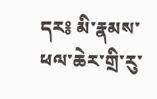དར༔ མི་རྣམས་ཕལ་ཆེར་གྲི་རུ་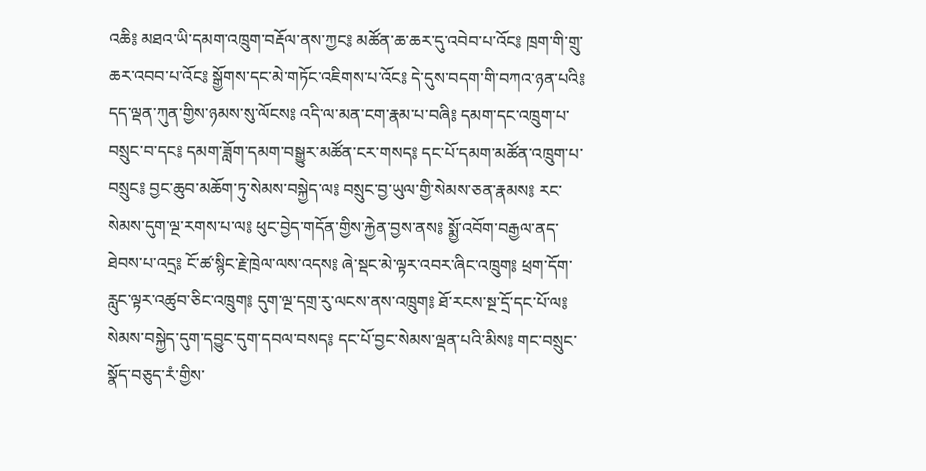འཆི༔ མཐའ་ཡི་དམག་འཁྲུག་བརྡོལ་ནས་ཀྱང༔ མཚོན་ཆ་ཆར་དུ་འབེབ་པ་འོང༔ ཁྲག་གི་གྲུ་ཆར་འབབ་པ་འོང༔ སྒྱོགས་དང་མེ་གཏོང་འཇིགས་པ་འོང༔ དེ་དུས་བདག་གི་བཀའ་ཉན་པའི༔ དད་ལྡན་ཀུན་གྱིས་ཉམས་སུ་ལོངས༔ འདི་ལ་མན་ངག་རྣམ་པ་བཞི༔ དམག་དང་འཁྲུག་པ་བསྲུང་བ་དང༔ དམག་ཟློག་དམག་བསྒྱུར་མཚོན་ངར་གསད༔ དང་པོ་དམག་མཚོན་འཁྲུག་པ་བསྲུང༔ བྱང་ཆུབ་མཆོག་ཏུ་སེམས་བསྐྱེད་ལ༔ བསྲུང་བྱ་ཡུལ་གྱི་སེམས་ཅན་རྣམས༔ རང་སེམས་དུག་ལྔ་རགས་པ་ལ༔ ཕུང་བྱེད་གདོན་གྱིས་རྐྱེན་བྱས་ནས༔ སྨྱོ་འབོག་བརྒྱལ་ནད་ཐེབས་པ་འདྲ༔ ངོ་ཚ་སྙིང་རྗེ་ཁྲེལ་ལས་འདས༔ ཞེ་སྡང་མེ་ལྟར་འབར་ཞིང་འཁྲུག༔ ཕྲག་དོག་རླུང་ལྟར་འཚུབ་ཅིང་འཁྲུག༔ དུག་ལྔ་དགྲ་རུ་ལངས་ནས་འཁྲུག༔ ཐོ་རངས་སྔ་དྲོ་དང་པོ་ལ༔ སེམས་བསྐྱེད་དུག་དབྱུང་དུག་དབལ་བསད༔ དང་པོ་བྱང་སེམས་ལྡན་པའི་མིས༔ གང་བསྲུང་སྣོད་བཅུད་རཾ་གྱིས་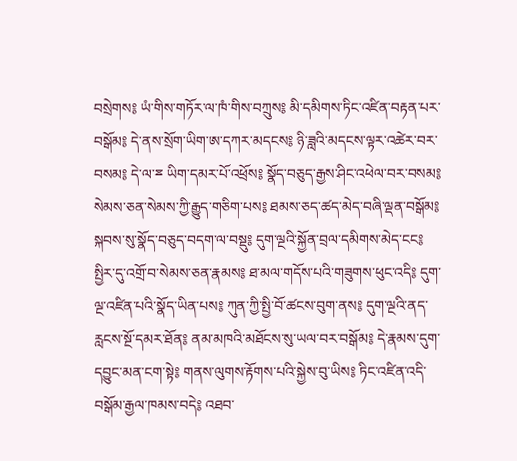བསྲེགས༔ ཡཾ་གིས་གཏོར་ལ་ཁཾ་གིས་བཀྲུས༔ མི་དམིགས་ཏིང་འཛིན་བརྟན་པར་བསྒོམ༔ དེ་ནས་སྲོག་ཡིག་ཨ་དཀར་མདངས༔ ཉི་ཟླའི་མདངས་ལྟར་འཚེར་བར་བསམ༔ དེ་ལ་ྈ ཡིག་དམར་པོ་འཕྲོས༔ སྣོད་བཅུད་རྒྱས་ཤིང་འཕེལ་བར་བསམ༔ སེམས་ཅན་སེམས་ཀྱི་རྒྱུད་གཅིག་པས༔ ཐམས་ཅད་ཚད་མེད་བཞི་ལྡན་བསྒོམ༔ སྐབས་སུ་སྣོད་བཅུད་བདག་ལ་བསྡུ༔ དུག་ལྔའི་སྐྱོན་བྲལ་དམིགས་མེད་ངང༔ སྤྱིར་དུ་འགྲོ་བ་སེམས་ཅན་རྣམས༔ ཐ་མལ་གདོས་པའི་གཟུགས་ཕུང་འདི༔ དུག་ལྔ་འཛིན་པའི་སྣོད་ཡིན་པས༔ ཀུན་ཀྱི་སྤྱི་བོ་ཚངས་བུག་ནས༔ དུག་ལྔའི་ནད་རླངས་སྔོ་དམར་ཐོན༔ ནམ་མཁའི་མཐོངས་སུ་ཡལ་བར་བསྒོམ༔ དེ་རྣམས་དུག་དབྱུང་མན་ངག་སྟེ༔ གནས་ལུགས་རྟོགས་པའི་སྐྱེས་བུ་ཡིས༔ ཏིང་འཛིན་འདི་བསྒོམ་རྒྱལ་ཁམས་བདེ༔ འཐབ་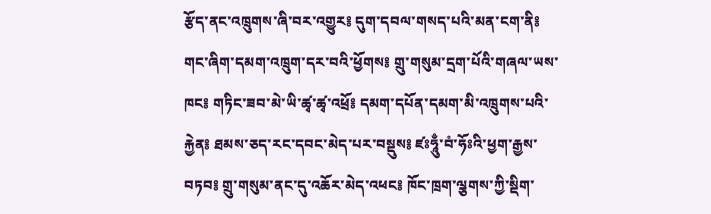རྩོད་ནང་འཁྲུགས་ཞི་བར་འགྱུར༔ དུག་དབལ་གསད་པའི་མན་ངག་ནི༔ གང་ཞིག་དམག་འཁྲུག་དར་བའི་ཕྱོགས༔ གྲུ་གསུམ་དྲག་པོའི་གཞལ་ཡས་ཁང༔ གཏིང་ཟབ་མེ་ཡི་ཚྭ་ཚྭ་འཕྲོ༔ དམག་དཔོན་དམག་མི་འཁྲུགས་པའི་རྐྱེན༔ ཐམས་ཅད་རང་དབང་མེད་པར་བསྡུས༔ ཛཿཧཱུྃ་བཾ་ཧོཿའི་ཕྱག་རྒྱས་བཏབ༔ གྲུ་གསུམ་ནང་དུ་འཆོར་མེད་འཕང༔ ཁོང་ཁྲག་ལྕགས་ཀྱི་སྡིག་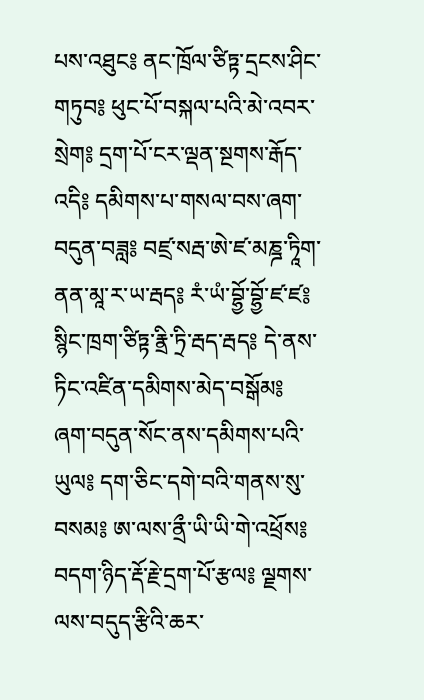པས་འཐུང༔ ནང་ཁྲོལ་ཙིཏྟ་དྲངས་ཤིང་གཏུབ༔ ཕུང་པོ་བསྐལ་པའི་མེ་འབར་སྲེག༔ དྲག་པོ་ངར་ལྡན་སྔགས་རྒོད་འདི༔ དམིགས་པ་གསལ་བས་ཞག་བདུན་བཟླ༔ བཛྲ་སརྦ་ཨེ་ཛ་མཎྜ་ཏཱིག་ནན་མཱ་ར་ཡ་རྦད༔ རཾ་ཡཾ་བྷྱོ་བྷྱོ་ཛ་ཛ༔ སྙིང་ཁྲག་ཙིཏྟ་རྣྲི་ཏྲི་རྦད་རྦད༔ དེ་ནས་ཏིང་འཛིན་དམིགས་མེད་བསྒོམ༔ ཞག་བདུན་སོང་ནས་དམིགས་པའི་ཡུལ༔ དག་ཅིང་དགེ་བའི་གནས་སུ་བསམ༔ ཨ་ལས་ནྲྀ་ཡི་ཡི་གེ་འཕྲོས༔ བདག་ཉིད་རྡོ་རྗེ་དྲག་པོ་རྩལ༔ ལྗགས་ལས་བདུད་རྩིའི་ཆར་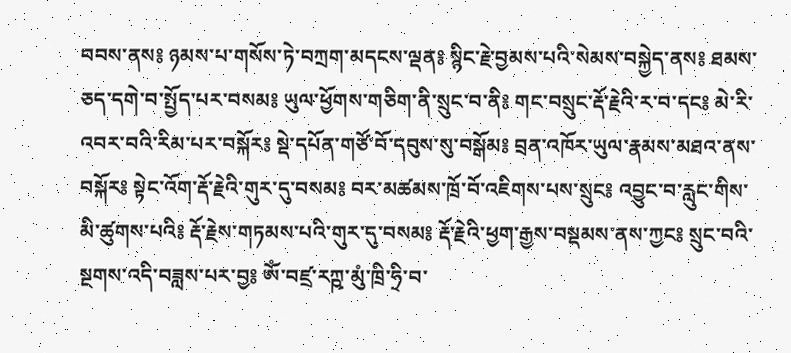བབས་ནས༔ ཉམས་པ་གསོས་ཏེ་བཀྲག་མདངས་ལྡན༔ སྙིང་རྗེ་བྱམས་པའི་སེམས་བསྐྱེད་ནས༔ ཐམས་ཅད་དགེ་བ་སྤྱོད་པར་བསམ༔ ཡུལ་ཕྱོགས་གཅིག་ནི་སྲུང་བ་ནི༔ གང་བསྲུང་རྡོ་རྗེའི་ར་བ་དང༔ མེ་རི་འབར་བའི་རིམ་པར་བསྐོར༔ སྡེ་དཔོན་གཙོ་བོ་དབུས་སུ་བསྒོམ༔ བྲན་འཁོར་ཡུལ་རྣམས་མཐའ་ནས་བསྐོར༔ སྟེང་འོག་རྡོ་རྗེའི་གུར་དུ་བསམ༔ བར་མཚམས་ཁྲོ་བོ་འཇིགས་པས་སྲུང༔ འབྱུང་བ་རླུང་གིས་མི་ཚུགས་པའི༔ རྡོ་རྗེས་གཏམས་པའི་གུར་དུ་བསམ༔ རྡོ་རྗེའི་ཕྱག་རྒྱས་བསྡམས་ནས་ཀྱང༔ སྲུང་བའི་སྔགས་འདི་བཟླས་པར་བྱ༔ ཨོཾ་བཛྲ་རཀྵ་མུཾ་ཁྲི་ཧྲི་བ་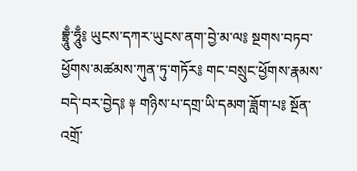བྷྲཱུྃ་ཧཱུྃ༔ ཡུངས་དཀར་ཡུངས་ནག་བྱེ་མ་ལ༔ སྔགས་བཏབ་ཕྱོགས་མཚམས་ཀུན་ཏུ་གཏོར༔ གང་བསྲུང་ཕྱོགས་རྣམས་བདེ་བར་བྱེད༔ ༈ གཉིས་པ་དགྲ་ཡི་དམག་ཟློག་པ༔ སྔོན་འགྲོ་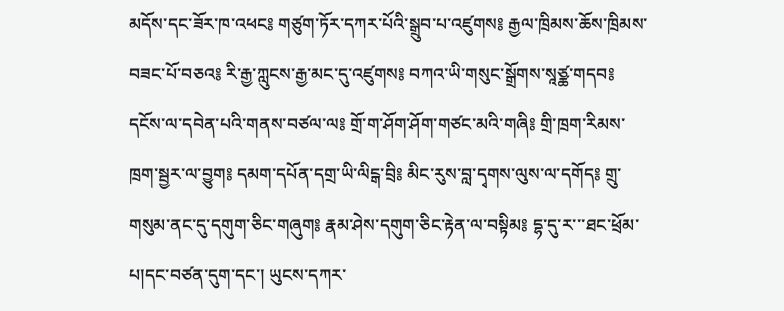མདོས་དང་ཟོར་ཁ་འཕང༔ གཙུག་ཏོར་དཀར་པོའི་སྒྲུབ་པ་འཛུགས༔ རྒྱལ་ཁྲིམས་ཆོས་ཁྲིམས་བཟང་པོ་བཅའ༔ རི་རྒྱ་ཀླུངས་རྒྱ་མང་དུ་འཛུགས༔ བཀའ་ཡི་གསུང་སྒྲོགས་སཱཙྪ་གདབ༔ དངོས་ལ་དབེན་པའི་གནས་བཙལ་ལ༔ གྲོ་ག་ཤོག་ཤོག་གཙང་མའི་གཞི༔ གྲི་ཁྲག་རིམས་ཁྲག་སྦྱར་ལ་བྱུག༔ དམག་དཔོན་དགྲ་ཡི་ལིངྒ་བྲི༔ མིང་རུས་བླ་དྭགས་ལུས་ལ་དགོད༔ གྲུ་གསུམ་ནང་དུ་དགུག་ཅིང་གཞུག༔ རྣམ་ཤེས་དགུག་ཅིང་རྟེན་ལ་བསྟིམ༔ དྷ་དུ་ར་་་ཐང་ཕྲོམ་པ།དང་བཙན་དུག་དང་། ཡུངས་དཀར་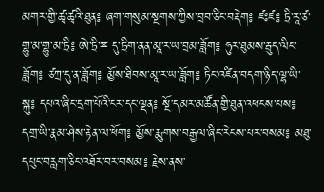མགར་གྱི་ཚྭ་ཚྭའི་ཐུན༔ ཞག་གསུམ་སྔགས་ཀྱིས་བྲབ་ཅིང་བརྡེག༔ ཛཿཛ༔ ཏྲི་རཱ་ཙ་གྷུ་མ་གྷུ་མ་ཏྲི༔ ཨེ་ཏྲི་ྈ དུ་ཏྲིག་ནན་མཱ་ར་ཡ་བྲམ་ཟློག༔ ཧུར་ཐུམས་རྦུད་ལིང་ཟློག༔ ཙཀྲ་དུ་ན་ཟློག༔ མྱོས་ཐིབས་མཱ་ར་ཡ་ཟློག༔ ཏིང་འཛིན་བདག་ཉིད་ལྷ་ཡི་སྐུ༔ དཔའ་ཞིང་དྲག་པོའི་ངར་དང་ལྡན༔ སྔོ་དམར་མཚོན་གྱི་ཐུན་འཕངས་པས༔ དགྲ་ཡི་རྣམ་ཤེས་རྟེན་ལ་ཕོག༔ མྱོས་རྨུགས་བརྒྱལ་ཞིང་རེངས་པར་བསམ༔ མཐུ་དཔུང་བརླག་ཅིང་འཐོར་བར་བསམ༔ རྗེས་ནས་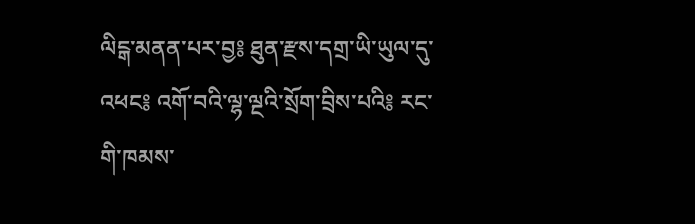ལིངྒ་མནན་པར་བྱ༔ ཐུན་རྫས་དགྲ་ཡི་ཡུལ་དུ་འཕང༔ འགོ་བའི་ལྷ་ལྔའི་སྲོག་བྲིས་པའི༔ རང་གི་ཁམས་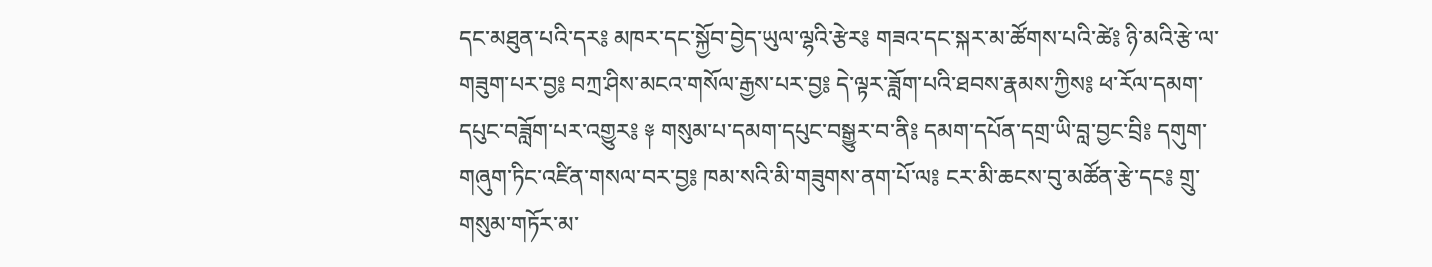དང་མཐུན་པའི་དར༔ མཁར་དང་སྐྱོབ་བྱེད་ཡུལ་ལྷའི་རྩེར༔ གཟའ་དང་སྐར་མ་ཚོགས་པའི་ཚེ༔ ཉི་མའི་རྩེ་ལ་གཟུག་པར་བྱ༔ བཀྲ་ཤིས་མངའ་གསོལ་རྒྱས་པར་བྱ༔ དེ་ལྟར་ཟློག་པའི་ཐབས་རྣམས་ཀྱིས༔ ཕ་རོལ་དམག་དཔུང་བཟློག་པར་འགྱུར༔ ༈ གསུམ་པ་དམག་དཔུང་བསྒྱུར་བ་ནི༔ དམག་དཔོན་དགྲ་ཡི་བླ་བྱང་བྲི༔ དགུག་གཞུག་ཏིང་འཛིན་གསལ་བར་བྱ༔ ཁམ་སའི་མི་གཟུགས་ནག་པོ་ལ༔ ངར་མི་ཆངས་བུ་མཚོན་རྩེ་དང༔ གྲུ་གསུམ་གཏོར་མ་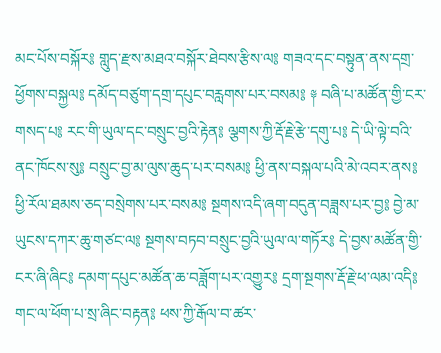མང་པོས་བསྐོར༔ གླུད་རྫས་མཐའ་བསྐོར་ཐེབས་རྩིས་ལ༔ གཟའ་དང་བསྟུན་ནས་དགྲ་ཕྱོགས་བསྐྱལ༔ དམོད་བཙུག་དགྲ་དཔུང་བརླགས་པར་བསམ༔ ༈ བཞི་པ་མཚོན་གྱི་ངར་གསད་པ༔ རང་གི་ཡུལ་དང་བསྲུང་བྱའི་རྟེན༔ ལྕགས་ཀྱི་རྡོ་རྗེ་རྩེ་དགུ་པ༔ དེ་ཡི་ལྟེ་བའི་ནང་ཁོངས་སུ༔ བསྲུང་བྱ་མ་ལུས་ཆུད་པར་བསམ༔ ཕྱི་ནས་བསྐལ་པའི་མེ་འབར་ནས༔ ཕྱི་རོལ་ཐམས་ཅད་བསྲེགས་པར་བསམ༔ སྔགས་འདི་ཞག་བདུན་བཟླས་པར་བྱ༔ བྱེ་མ་ཡུངས་དཀར་ཆུ་གཙང་ལ༔ སྔགས་བཏབ་བསྲུང་བྱའི་ཡུལ་ལ་གཏོར༔ དེ་བྱས་མཚོན་གྱི་ངར་ཞི་ཞིང༔ དམག་དཔུང་མཚོན་ཆ་བཟློག་པར་འགྱུར༔ དྲག་སྔགས་རྡོ་རྗེ་ཕ་ལམ་འདི༔ གང་ལ་ཕོག་པ་སྲ་ཞིང་བརྟན༔ ཕས་ཀྱི་རྒོལ་བ་ཚར་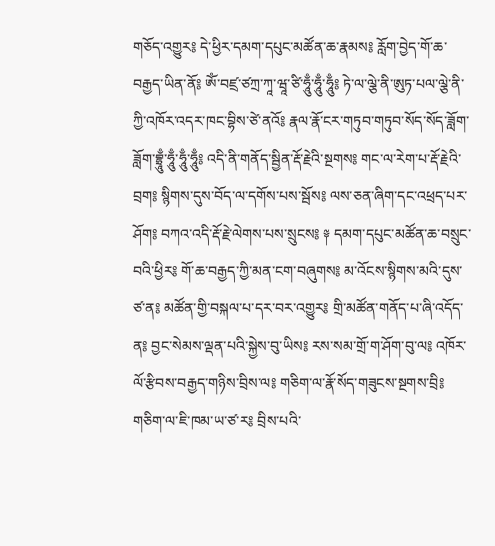གཅོད་འགྱུར༔ དེ་ཕྱིར་དམག་དཔུང་མཚོན་ཆ་རྣམས༔ རློག་བྱེད་གོ་ཆ་བརྒྱད་ཡིན་ནོ༔ ཨོཾ་བཛྲ་ཙཀྲ་ཀཱ་ཝཱ་ཙི་ཧཱུྃ་ཧཱུྃ་ཧཱུྃ༔ ཏེ་ལ་ལྕེ་ནི་ཨུཏ་པལ་ལྕེ་ནི་ཀྱི་འཁོར་འདར་ཁང་བྷིས་ཙེ་ནའོ༔ རྣལ་རྣོ་ངར་གཏུབ་གཏུབ་སོད་སོད་ཟློག་ཟློག་བྷྲཱུྃ་ཧཱུྃ་ཧཱུྃ་ཧཱུྃ༔ འདི་ནི་གནོད་སྦྱིན་རྡོ་རྗེའི་སྔགས༔ གང་ལ་རེག་པ་རྡོ་རྗེའི་བྲག༔ སྙིགས་དུས་བོད་ལ་དགོས་པས་སྦོས༔ ལས་ཅན་ཞིག་དང་འཕྲད་པར་ཤོག༔ བཀའ་འདི་རྡོ་རྗེ་ལེགས་པས་སྲུངས༔ ༈ དམག་དཔུང་མཚོན་ཆ་བསྲུང་བའི་ཕྱིར༔ གོ་ཆ་བརྒྱད་ཀྱི་མན་ངག་བཞུགས༔ མ་འོངས་སྙིགས་མའི་དུས་ཙ་ན༔ མཚོན་གྱི་བསྐལ་པ་དར་བར་འགྱུར༔ གྲི་མཚོན་གནོད་པ་ཞི་འདོད་ན༔ བྱང་སེམས་ལྡན་པའི་སྐྱེས་བུ་ཡིས༔ རས་སམ་གྲོ་ག་ཤོག་བུ་ལ༔ འཁོར་ལོ་རྩིབས་བརྒྱད་གཉིས་བྲིས་ལ༔ གཅིག་ལ་རྣོ་སོད་གཟུངས་སྔགས་བྲི༔ གཅིག་ལ་ཇི་ཁམ་ཡ་ཙ་ར༔ བྲིས་པའི་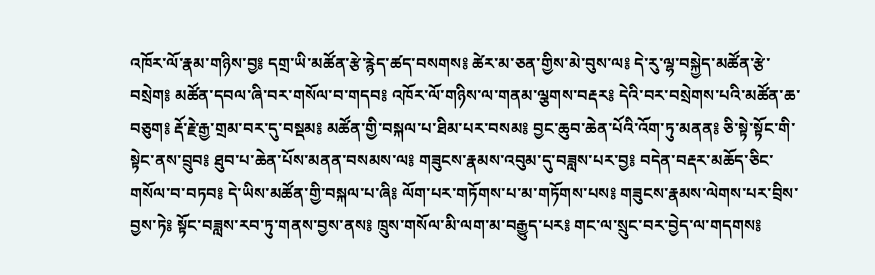འཁོར་ལོ་རྣམ་གཉིས་བྱ༔ དགྲ་ཡི་མཚོན་རྩེ་རྙེད་ཚད་བསགས༔ ཚེར་མ་ཅན་གྱིས་མེ་བུས་ལ༔ དེ་རུ་ལྷ་བསྐྱེད་མཚོན་རྩེ་བསྲེག༔ མཚོན་དབལ་ཞི་བར་གསོལ་བ་གདབ༔ འཁོར་ལོ་གཉིས་ལ་གནམ་ལྕགས་བརྡར༔ དེའི་བར་བསྲེགས་པའི་མཚོན་ཆ་བཅུག༔ རྡོ་རྗེ་རྒྱ་གྲམ་བར་དུ་བསྡམ༔ མཚོན་གྱི་བསྐལ་པ་ཐིམ་པར་བསམ༔ བྱང་ཆུབ་ཆེན་པོའི་འོག་ཏུ་མནན༔ ཅི་སྟེ་སྟོང་གི་སྟེང་ནས་བྲུབ༔ ཐུབ་པ་ཆེན་པོས་མནན་བསམས་ལ༔ གཟུངས་རྣམས་འབུམ་དུ་བཟླས་པར་བྱ༔ བདེན་བརྡར་མཆོད་ཅིང་གསོལ་བ་བཏབ༔ དེ་ཡིས་མཚོན་གྱི་བསྐལ་པ་ཞི༔ ལོག་པར་གཏོགས་པ་མ་གཏོགས་པས༔ གཟུངས་རྣམས་ལེགས་པར་བྲིས་བྱས་ཏེ༔ སྟོང་བཟླས་རབ་ཏུ་གནས་བྱས་ནས༔ ཁྲུས་གསོལ་མི་ལག་མ་བརྒྱུད་པར༔ གང་ལ་སྲུང་བར་བྱེད་ལ་གདགས༔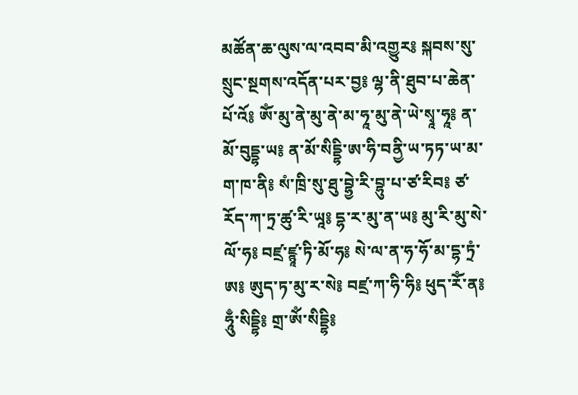མཚོན་ཆ་ལུས་ལ་འབབ་མི་འགྱུར༔ སྐབས་སུ་སྲུང་སྔགས་འདོན་པར་བྱ༔ ལྷ་ནི་ཐུབ་པ་ཆེན་པོ་འོ༔ ཨོཾ་མུ་ནེ་མུ་ནེ་མ་ཧཱ་མུ་ནེ་ཡེ་སྭཱ་ཧཱ༔ ན་མོ་བུདྡྷ་ཡ༔ ན་མོ་སིདྡྷི་ཨ་ཧི་བནྱི་ཡ་ཏཏ་ཡ་མ་ག་ཁ་ནི༔ སཾ་ཁྲི་སུ་ཐུ་བྷྱེ་རི་བྷུ་པ་ཙ་རིབ༔ ཙ་རོད་ཀ་ཏྲ་ཚུ་རི་ཡཱ༔ དྷ་ར་མུ་ན་ཡ༔ མུ་རི་མུ་སེ་ལོ་ཧ༔ བཛྲ་ཛྙཱ་ཏི་མོ་ཧ༔ སེ་ལ་ན་ཧ་ཧོ་མ་དྷ་ཏྲཾ་ཨ༔ ཨུད་ཏ་མུ་ར་སེ༔ བཛྲ་ཀ་ཧི་ཧི༔ ཕུད་རོཾ་ན༔ ཧཱུྃ་སིདྡྷི༔ གྲ་ཨོཾ་སིདྡྷི༔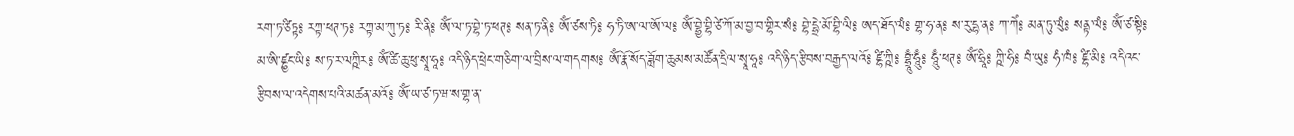རག་ཏ་ཙིཏྟ༔ རཀྟ་ཕཊ་ཏ༔ རཀྟ་མ་ཀུ་ཏ༔ རི་ནི༔ ཨོཾ་ལ་ཏ་བྷེ་ཏ་ཕཊ༔ སན་ཏ་ནི༔ ཨོཾ་ཙས་ཏི༔ ཧ་ཏི་ཨ་ལ་ཨོ་ལ༔ ཨོཾ་བྷྱེ་བྷི་ཙེ་ཀོ་མ་བྱ་བ་གྷིར་སཾ༔ བྷེ་དྷྲེ་མོ་བྷི་ལི༔ ཨད་ཐོད་ལཾ༔ གྷ་ཧ་ན༔ ས་རུ་དྷ་ན༔ ཀ་ཀེཾ༔ མན་ཏུ་ལུཾ༔ སནྟ་ལཾ༔ ཨོཾ་ཙ་སྟི༔ མ་ཨི་ཛྷྱང་ཡི༔ ས་ཏ་ར་ལཀྵིར༔ ཨོཾ་ཚི་ཆུ་ཕུ་སྭཱ་ཧཱ༔ འདི་ཉིད་ཕྲེང་གཅིག་ལ་བྲིས་ལ་གདགས༔ ཨོཾ་རྣོ་སོད་ཟློག་ཆུམས་མཚོན་དྲིལ་སྭཱ་ཧཱ༔ འདི་ཉིད་རྩིབས་བརྒྱད་ལའོ༔ ཛྷི་ཀྵི༔ བྷྲཱུྃ་ཧཱུྃ༔ ཧཱུྃ་ཕཊ༔ ཨོཾ་ཧྲཱི༔ ཀྵི་ཧི༔ བཾ་ཡུ༔ ཧཾ་ཁཾ༔ ཛྷི་མི༔ འདིའང་རྩིབས་ལ་འདེགས་པའི་མཚན་མའོ༔ ཨོཾ་ཡ་ཙ་ཏ་ཝ་ས་གྷ་ན་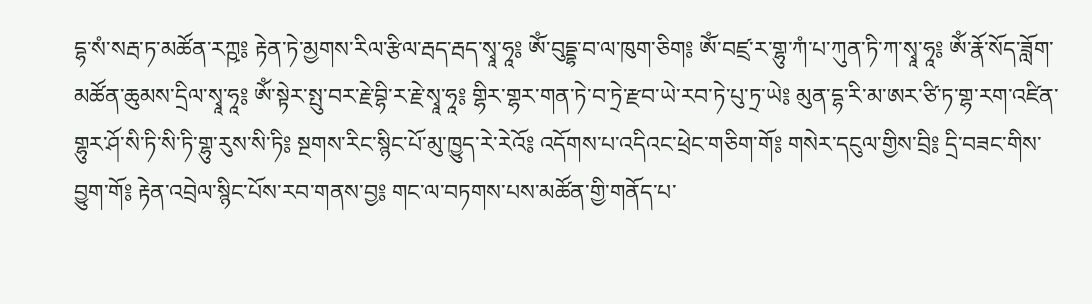དྷ་སཾ་སརྦ་ཏ་མཚོན་རཀྵ༔ རྟེན་ཏེ་མྱགས་རིལ་རྩིལ་རྦད་རྦད་སྭཱ་ཧཱ༔ ཨོཾ་བུདྡྷ་བ་ལ་ཁུག་ཅིག༔ ཨོཾ་བཛྲ་ར་གྷུ་ཀཾ་པ་ཀུན་ཏི་ཀ་སྭཱ་ཧཱ༔ ཨོཾ་རྣོ་སོད་ཟློག་མཚོན་ཆུམས་དྲིལ་སྭཱ་ཧཱ༔ ཨོཾ་སྟེར་སྤུ་བར་རྗེ་བྷི་ར་རྗེ་སྭཱ་ཧཱ༔ གྷིར་གྷར་གན་ཏེ་བ་ཏྲེ་རྫབ་ཡེ་རབ་ཏེ་པུ་ཏྲ་ཡེ༔ མུན་དྷ་རི་མ་ཨར་ཙི་ཏ་གྷ་རག་འཛིན་གྷུར་ཤོ་སི་ཏི་སི་ཏི་གྷུ་རུས་སི་ཏི༔ སྔགས་རིང་སྙིང་པོ་མུ་ཁྱུད་རེ་རེའོ༔ འདོགས་པ་འདིའང་ཕྲེང་གཅིག་གོ༔ གསེར་དངུལ་གྱིས་བྲི༔ དྲི་བཟང་གིས་བྱུག་གོ༔ རྟེན་འབྲེལ་སྙིང་པོས་རབ་གནས་བྱ༔ གང་ལ་བཏགས་པས་མཚོན་གྱི་གནོད་པ་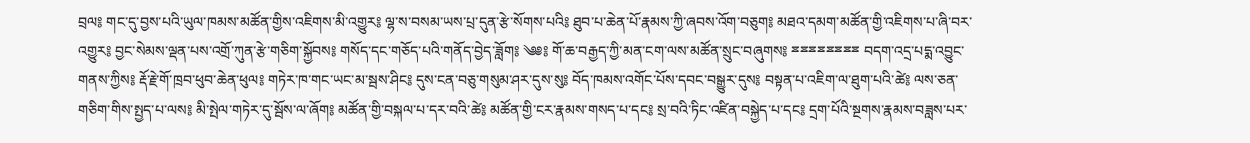བྲལ༔ གང་དུ་བྱས་པའི་ཡུལ་ཁམས་མཚོན་གྱིས་འཇིགས་མི་འགྱུར༔ ལྷ་ས་བསམ་ཡས་པྲ་དུན་རྩེ་སོགས་པའི༔ ཐུབ་པ་ཆེན་པོ་རྣམས་ཀྱི་ཞབས་འོག་བཅུག༔ མཐའ་དམག་མཚོན་གྱི་འཇིགས་པ་ཞི་བར་འགྱུར༔ བྱང་སེམས་ལྡན་པས་འགྲོ་ཀུན་རྩེ་གཅིག་སྐྱོབས༔ གསོད་དང་གཅོད་པའི་གནོད་བྱེད་ཟློག༔ ༄༅༔ གོ་ཆ་བརྒྱད་ཀྱི་མན་ངག་ལས་མཚོན་སྲུང་བཞུགས༔ ྈྈྈྈྈྈྈྈ བདག་འདྲ་པདྨ་འབྱུང་གནས་ཀྱིས༔ རྡོ་རྗེ་གོ་ཁྲབ་ཕུབ་ཆེན་ཕུལ༔ གཏེར་ཁ་གང་ཡང་མ་སྦས་ཤིང༔ དུས་ངན་བཅུ་གསུམ་ཤར་དུས་སུ༔ བོད་ཁམས་འགོང་པོས་དབང་བསྒྱུར་དུས༔ བསྟན་པ་འཇིག་ལ་ཐུག་པའི་ཚེ༔ ལས་ཅན་གཅིག་གིས་སྤྱད་པ་ལས༔ མི་སྤེལ་གཏེར་དུ་སྦོས་ལ་ཞོག༔ མཚོན་གྱི་བསྐལ་པ་དར་བའི་ཚེ༔ མཚོན་གྱི་ངར་རྣམས་གསད་པ་དང༔ སྲ་བའི་ཏིང་འཛིན་བསྐྱེད་པ་དང༔ དྲག་པོའི་སྔགས་རྣམས་བཟླས་པར་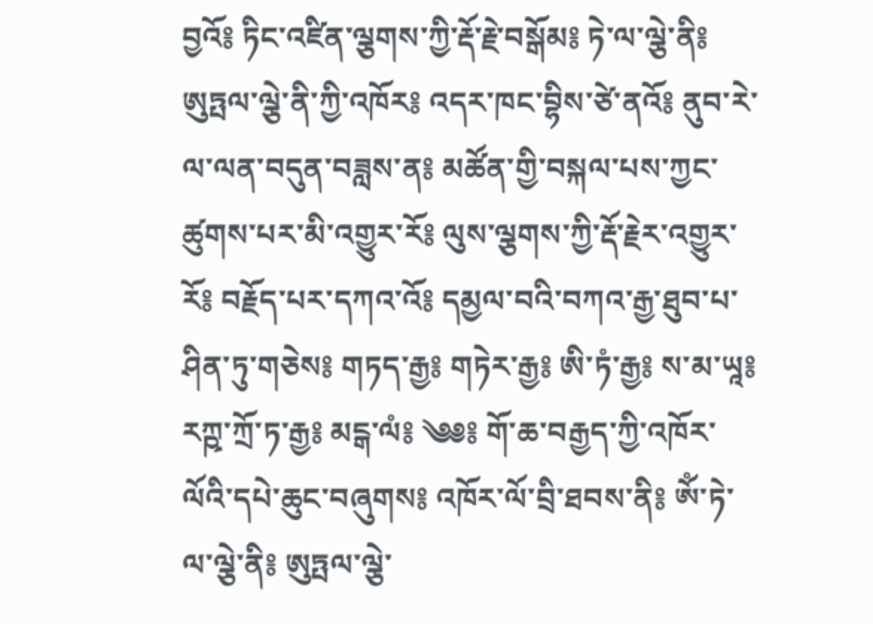བྱའོ༔ ཏིང་འཛིན་ལྕགས་ཀྱི་རྡོ་རྗེ་བསྒོམ༔ ཏེ་ལ་ལྕེ་ནི༔ ཨུཏྤལ་ལྕེ་ནི་ཀྱི་འཁོར༔ འདར་ཁང་བྷིས་ཙེ་ནའོ༔ ནུབ་རེ་ལ་ལན་བདུན་བཟླས་ན༔ མཚོན་གྱི་བསྐལ་པས་ཀྱང་ཚུགས་པར་མི་འགྱུར་རོ༔ ལུས་ལྕགས་ཀྱི་རྡོ་རྗེར་འགྱུར་རོ༔ བརྗོད་པར་དཀའ་འོ༔ དམྱལ་བའི་བཀའ་རྒྱ་ཐུབ་པ་ཤིན་ཏུ་གཅེས༔ གཏད་རྒྱ༔ གཏེར་རྒྱ༔ ཨི་ཏཾ་རྒྱ༔ ས་མ་ཡཱ༔ རཀྵ་ཀྲོ་ཏ་རྒྱ༔ མངྒ་ལཾ༔ ༄༅༔ གོ་ཆ་བརྒྱད་ཀྱི་འཁོར་ལོའི་དཔེ་ཆུང་བཞུགས༔ འཁོར་ལོ་བྲི་ཐབས་ནི༔ ཨོཾ་ཏེ་ལ་ལྕེ་ནི༔ ཨུཏྤལ་ལྕེ་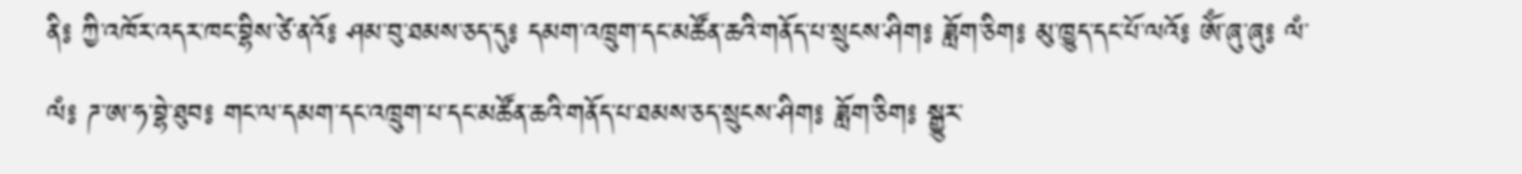ནི༔ ཀྱི་འཁོར་འདར་ཁང་བྷིས་ཙེ་ནའོ༔ ཤམ་བུ་ཐམས་ཅད་དུ༔ དམག་འཁྲུག་དང་མཚོན་ཆའི་གནོད་པ་སྲུངས་ཤིག༔ ཟློག་ཅིག༔ མུ་ཁྱུད་དང་པོ་ལའོ༔ ཨོཾ་ཞུ་ཞུ༔ ལཾ་ལཾ༔ ཌ་ཨ་ཧ་བྷེ་ཐུབ༔ གང་ལ་དམག་དང་འཁྲུག་པ་དང་མཚོན་ཆའི་གནོད་པ་ཐམས་ཅད་སྲུངས་ཤིག༔ ཟློག་ཅིག༔ སྒྱུར་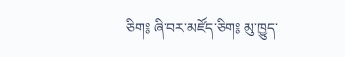ཅིག༔ ཞི་བར་མཛོད་ཅིག༔ མུ་ཁྱུད་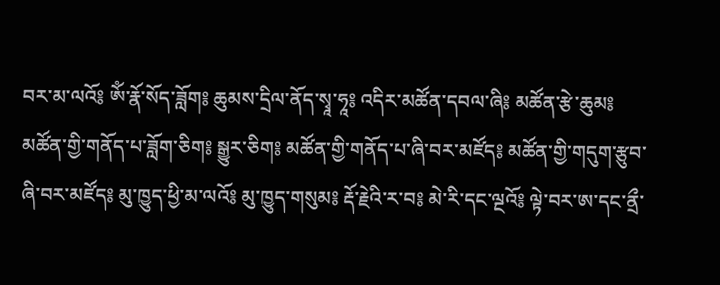བར་མ་ལའོ༔ ཨོཾ་རྣོ་སོད་ཟློག༔ ཆུམས་དྲིལ་ནོད་སྭཱ་ཧཱ༔ འདིར་མཚོན་དབལ་ཞི༔ མཚོན་རྩེ་ཆུམ༔ མཚོན་གྱི་གནོད་པ་ཟློག་ཅིག༔ སྒྱུར་ཅིག༔ མཚོན་གྱི་གནོད་པ་ཞི་བར་མཛོད༔ མཚོན་གྱི་གདུག་རྩུབ་ཞི་བར་མཛོད༔ མུ་ཁྱུད་ཕྱི་མ་ལའོ༔ མུ་ཁྱུད་གསུམ༔ རྡོ་རྗེའི་ར་བ༔ མེ་རི་དང་ལྔའོ༔ ལྟེ་བར་ཨ་དང་ནྲྀ་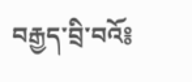བརྒྱད་བྲི་བའོ༔